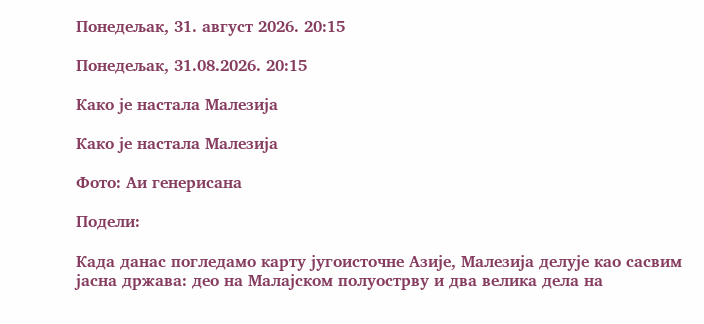Понедељак, 31. август 2026. 20:15

Понедељак, 31.08.2026. 20:15

Како је настала Малезија

Како је настала Малезија

Фото: Аи генерисана

Подели:

Када данас погледамо карту југоисточне Азије, Малезија делује као сасвим јасна држава: део на Малајском полуострву и два велика дела на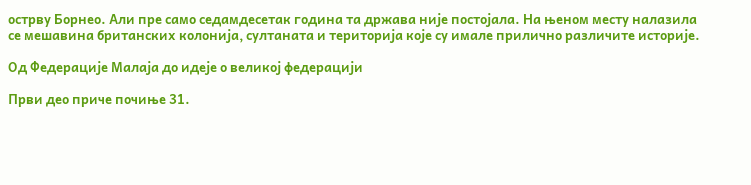острву Борнео. Али пре само седамдесетак година та држава није постојала. На њеном месту налазила се мешавина британских колонија, султаната и територија које су имале прилично различите историје.

Од Федерације Малаја до идеје о великој федерацији

Први део приче почиње 31.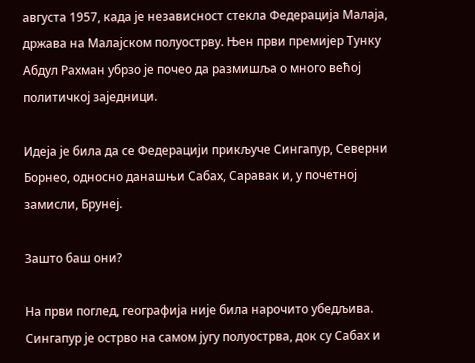августа 1957, када је независност стекла Федерација Малаја, држава на Малајском полуострву. Њен први премијер Тунку Абдул Рахман убрзо је почео да размишља о много већој политичкој заједници.

Идеја је била да се Федерацији прикључе Сингапур, Северни Борнео, односно данашњи Сабах, Саравак и, у почетној замисли, Брунеј.

Зашто баш они?

На први поглед, географија није била нарочито убедљива. Сингапур је острво на самом југу полуострва, док су Сабах и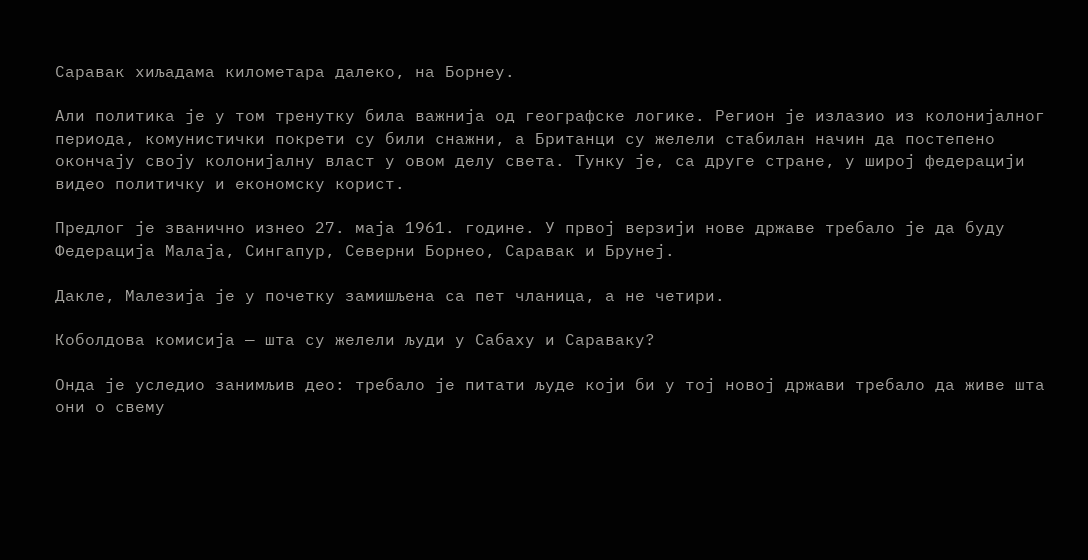Саравак хиљадама километара далеко, на Борнеу.

Али политика је у том тренутку била важнија од географске логике. Регион је излазио из колонијалног периода, комунистички покрети су били снажни, а Британци су желели стабилан начин да постепено окончају своју колонијалну власт у овом делу света. Тунку је, са друге стране, у широј федерацији видео политичку и економску корист.

Предлог је званично изнео 27. маја 1961. године. У првој верзији нове државе требало је да буду Федерација Малаја, Сингапур, Северни Борнео, Саравак и Брунеј.

Дакле, Малезија је у почетку замишљена са пет чланица, а не четири.

Коболдова комисија — шта су желели људи у Сабаху и Сараваку?

Онда је уследио занимљив део: требало је питати људе који би у тој новој држави требало да живе шта они о свему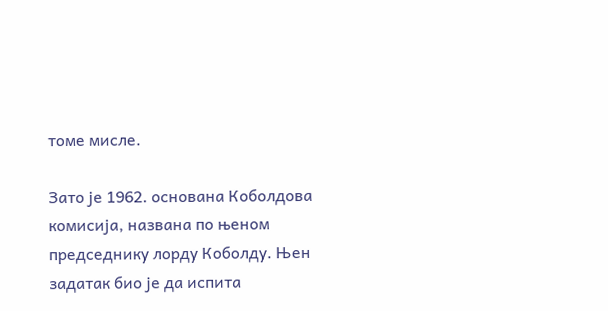томе мисле.

Зато је 1962. основана Коболдова комисија, названа по њеном председнику лорду Коболду. Њен задатак био је да испита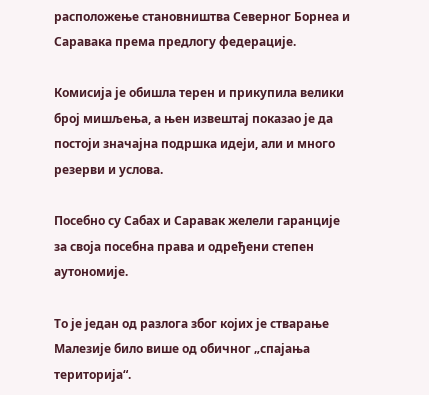расположење становништва Северног Борнеа и Саравака према предлогу федерације.

Комисија је обишла терен и прикупила велики број мишљења, а њен извештај показао је да постоји значајна подршка идеји, али и много резерви и услова.

Посебно су Сабах и Саравак желели гаранције за своја посебна права и одређени степен аутономије.

То је један од разлога због којих је стварање Малезије било више од обичног „спајања територија“.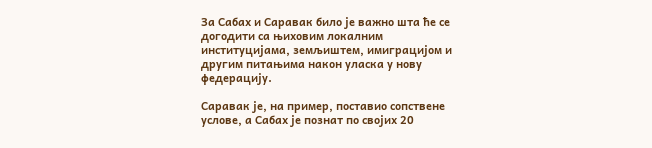За Сабах и Саравак било је важно шта ће се догодити са њиховим локалним институцијама, земљиштем, имиграцијом и другим питањима након уласка у нову федерацију.

Саравак је, на пример, поставио сопствене услове, а Сабах је познат по својих 20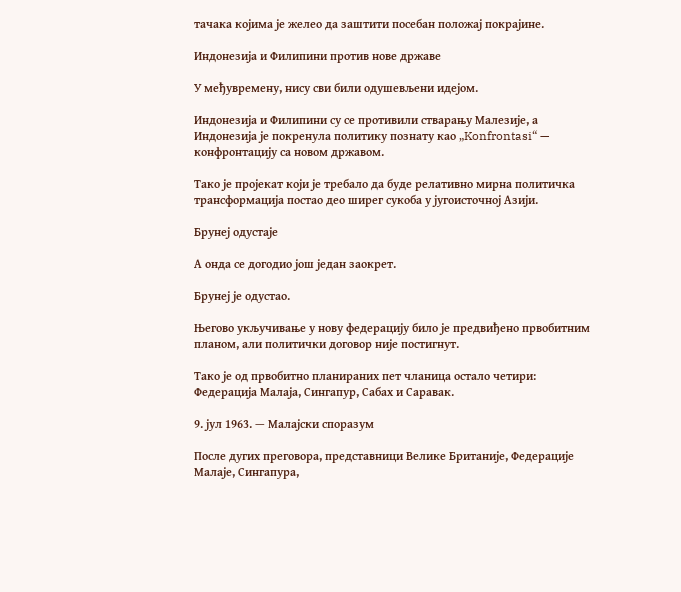тачака којима је желео да заштити посебан положај покрајине.

Индонезија и Филипини против нове државе

У међувремену, нису сви били одушевљени идејом.

Индонезија и Филипини су се противили стварању Малезије, а Индонезија је покренула политику познату као „Konfrontasi“ — конфронтацију са новом државом.

Тако је пројекат који је требало да буде релативно мирна политичка трансформација постао део ширег сукоба у југоисточној Азији.

Брунеј одустаје

А онда се догодио још један заокрет.

Брунеј је одустао.

Његово укључивање у нову федерацију било је предвиђено првобитним планом, али политички договор није постигнут.

Тако је од првобитно планираних пет чланица остало четири: Федерација Малаја, Сингапур, Сабах и Саравак.

9. јул 1963. — Малајски споразум

После дугих преговора, представници Велике Британије, Федерације Малаје, Сингапура,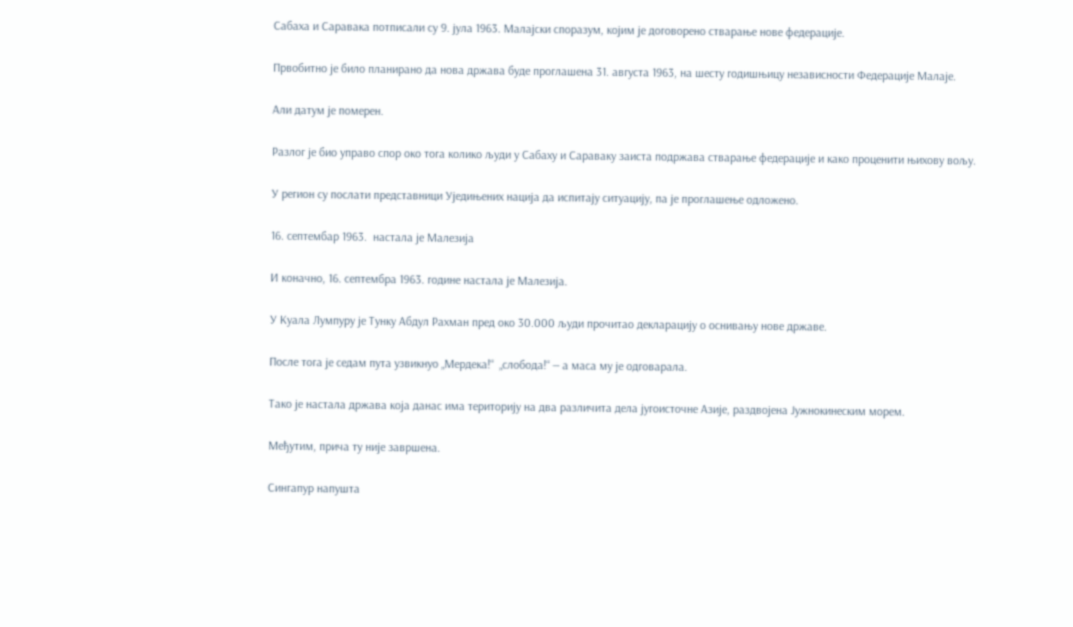Сабаха и Саравака потписали су 9. јула 1963. Малајски споразум, којим је договорено стварање нове федерације.

Првобитно је било планирано да нова држава буде проглашена 31. августа 1963, на шесту годишњицу независности Федерације Малаје.

Али датум је померен.

Разлог је био управо спор око тога колико људи у Сабаху и Сараваку заиста подржава стварање федерације и како проценити њихову вољу.

У регион су послати представници Уједињених нација да испитају ситуацију, па је проглашење одложено.

16. септембар 1963.  настала је Малезија

И коначно, 16. септембра 1963. године настала је Малезија.

У Куала Лумпуру је Тунку Абдул Рахман пред око 30.000 људи прочитао декларацију о оснивању нове државе.

После тога је седам пута узвикнуо „Мердека!“  „слобода!“ — а маса му је одговарала.

Тако је настала држава која данас има територију на два различита дела југоисточне Азије, раздвојена Јужнокинеским морем.

Међутим, прича ту није завршена.

Сингапур напушта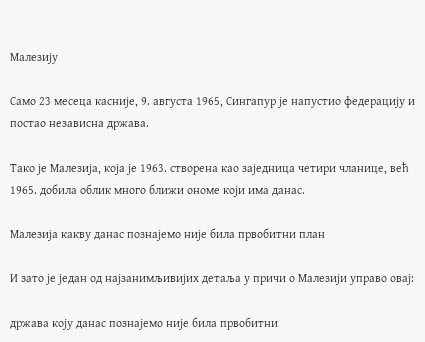Малезију

Само 23 месеца касније, 9. августа 1965, Сингапур је напустио федерацију и постао независна држава.

Тако је Малезија, која је 1963. створена као заједница четири чланице, већ 1965. добила облик много ближи ономе који има данас.

Малезија какву данас познајемо није била првобитни план

И зато је један од најзанимљивијих детаља у причи о Малезији управо овај:

држава коју данас познајемо није била првобитни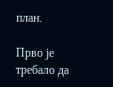план.

Прво је требало да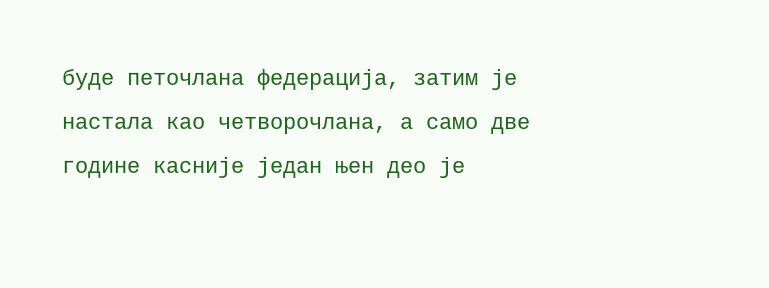буде петочлана федерација, затим је настала као четворочлана, а само две године касније један њен део је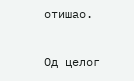отишао.

Од целог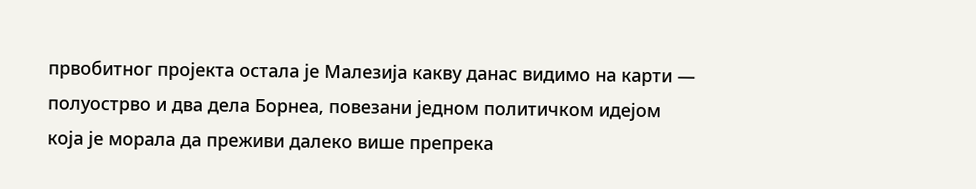првобитног пројекта остала је Малезија какву данас видимо на карти — полуострво и два дела Борнеа, повезани једном политичком идејом која је морала да преживи далеко више препрека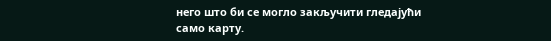него што би се могло закључити гледајући само карту.